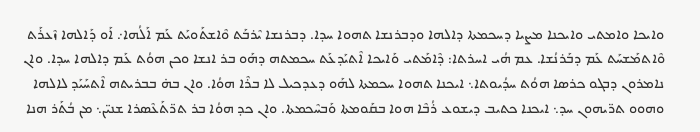ܘܐܝܟܐ ܘܐܡܬܝ ܘܐܝܟܢܐ ܡܨܝܐ ܕܚܟܡܬܐ ܕܐܠܗܐ ܘܕܒܪܢܫܐ ܬܗܘܐ ܚܕܐ. ܕܒܪܢܫܐ ܝܶܪܒܰܬ ܘܶܐܫܬܰܘܝܰܬ ܥܰܡ ܐܰܠܳܗܐ܇ ܐܰܘ ܕܰܐܠܗܐ ܙܶܥܪܰܬ ܘܶܐܬܡܰܫܚܰܬ ܥܰܡ ܕܒܰܪܢܳܫܐ. ܥܡ ܗܳܝ ܐܚܪܬܐ: ܕܶܐܡܰܬܝ ܘܰܐܝܟܐ ܐܶܬܝܰܕܥܰܬ ܚܟܡܬܗ ܕܗܰܘ ܒܪ ܐܢܫܐ ܘܟܢ ܗܘܳܬ ܥܰܡ ܕܐܠܗܐ ܚܕܐ. ܘܐܢ ܢܐܡܪܘܢ ܕܒܓܘ ܟܪܣܐ ܗܘܳܬ ܚܕܳܝܘܬܐ܆ ܐܝܟܢܐ ܬܗܘܐ ܚܟܡܬܐ ܠܗܰܘ ܕܥܕܟܝܠ ܠܐ ܒܪܶܐ ܗܘܳܐ. ܘܐܢ ܒܗ̇ ܒܒܪܝܬܗ ܐܶܬܚܰܝܰܕ ܠܐܠܗܐ ܘܗܘܘ ܬܖ̈ܝܗܘܢ ܚܕ܆ ܐܝܟܢܐ ܟܬܝܒ ܕܝܫܘܥ ܪܳܒܶܐ ܗܘܐ ܒܩܰܘܡܬܐ ܘܰܒܚܶܟܡܬܐ. ܘܐܢ ܟܕ ܗܘܳܐ ܒܪ ܬܖ̈ܬܰܥܶܣܪܐ ܫܢܝ̈ܢ܆ ܡܢ ܒܳܬܰܪ ܗܢܐ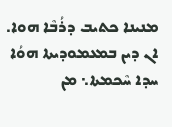ܡܢܝܢܐ ܟܬܝܒ ܕܪܳܒܶܐ ܗܘܐ. ܐܢ ܕܝܢ ܒܡܥܡܘܕܝܬܐ ܗܘܳܐ ܚܕܐ ܚܶܟܡܬܐ܆ ܡܢ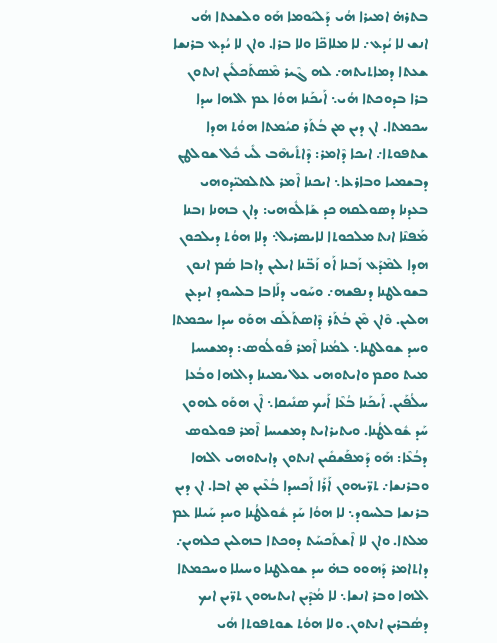ܒܬܪܗ̇ ܐܡܝܪܐ ܗܳܝ ܕܰܠܝܰܘܡܐ ܗܰܘ ܘܠܫܥܬܐ ܗܳܝ ܐܢܫ ܠܐ ܝܳܕܥ܇ ܠܐ ܡܠܐܟ̈ܐ ܘܠܐ ܒܪܐ. ܘܐܢ ܠܐ ܝܳܕܥ ܒܪܢܫܐ ܫܥܬܐ ܕܡܐܬܝܬܗ܇ ܠܗ ܓܶܝܪ ܡܶܣܬܰܟܠܺܝܢ ܐܢܬܘܢ ܒܪܐ ܒܕܘܟܬܐ ܗܳܝ܆ ܐܰܝܟܰܢܐ ܗܘܳܐ ܥܡ ܐܠܗܐ ܚܕܐ ܚܟܡܬܐ. ܐܢ ܕܝܢ ܡܢ ܒܳܬܰܪ ܩܝܳܡܬܐ ܗܘܳܬ ܗܕܐ ܫܬܦܘܬܐ܇ ܐܝܟܐ ܕܶܐܡܪ: ܕܶܐܬܺܝܗܶܒ ܠܺܝ ܟܽܠ ܫܘܠܛܢ ܕܒܫܡܝܐ ܘܒܐܪܥܐ܆ ܐܝܟܢܐ ܐܶܡܪ ܠܬܠܡܝ̈ܕܘܗܝ ܒܥܕܢܐ ܕܣܘܠܩܗ ܟܕ ܫܰܐܠܽܘܗܝ: ܕܐܢ ܒܗܢܐ ܙܒܢܐ ܡܰܦܢܶܐ ܐܢܬ ܡܠܟܘܬܐ ܠܐܝܣܪܝܠ܆ ܕܠܐ ܗܘܳܬ ܕܝܠܟܘܢ ܗܕܐ ܠܡܶܕܰܥ ܙܰܒܢܐ ܐܰܘ ܙܰܒ̈ܢܐ ܐܝܠܝܢ ܕܐܒܐ ܣܳܡ ܐܢܘܢ ܒܫܘܠܛܢܐ ܕܢܦܫܗ܇ ܘܚܰܘܝ ܕܠܰܐܒܐ ܒܠܚܘܕ ܐܝܕܥܢ ܗܠܝܢ. ܘܶܐܢ ܡܶܢ ܒܳܬܰܪ ܕܶܐܣܬܰܠܰܩ ܗܘܰܘ ܚܕܐ ܚܟܡܬܐ ܘܚܕ ܫܘܠܛܢܐ܆ ܠܡܳܢܐ ܐܶܡܪ ܦܰܘܠܳܘܣ: ܕܡܫܝܚܐ ܡܝܬ ܘܩܡ ܘܐܝܬܘܗܝ ܥܠ ܝܡܝܢܐ ܕܐܠܗܐ ܘܒܳܥܐ ܚܠܳܦܰܝܢ. ܐܰܝܟܰܢܐ ܒܳܥܶܐ ܐܰܝܟ ܣܢܺܝܩܐ܆ ܐܶܢ ܗܘܰܘ ܠܗܘܢ ܚܰܕ ܫܽܘܠܛܳܢܐ. ܘܝܬܝܪܐܝܬ ܕܡܫܝܚܐ ܐܶܡܪ ܦܘܠܘܣ ܕܒܳܥܶܐ: ܗܰܘ ܕܰܡܦܰܫܩܺܝܢ ܐܢܬܘܢ ܕܐܝܬܘܗܝ ܐܠܗܐ ܘܒܪܢܫܐ܇ ܬܖ̈ܝܗܘܢ ܐܰܪܰܐ ܐܰܟܚܕܐ ܒܳܥܶܝܢ ܡܢ ܐܒܐ. ܐܢ ܕܝܢ ܒܪܢܫܐ ܒܠܚܘܕ܆ ܠܐ ܗܘܳܐ ܚܰܕ ܫܽܘܠܛܳܢܐ ܘܚܕ ܚܰܝܠܐ ܥܡ ܡܠܬܐ. ܘܐܢ ܠܐ ܐܶܫܬܰܟܚܰܬ ܕܘܟܬܐ ܒܗܠܝܢ ܟܠܗܝܢ܇ ܕܐܬܐܡܪ ܕܰܗܘܘ ܒܗ̇ ܚܕ ܫܘܠܛܢܐ ܘܚܝܠܐ ܘܚܟܡܬܐ ܐܠܗܐ ܘܒܪ ܐܢܫܐ܆ ܠܐ ܡܳܕܶܝܢ ܐܝܬܝܗܘܢ ܬܖ̈ܝܢ ܐܝܟ ܕܣܳܒܪܝܢ ܐܢܬܘܢ. ܘܠܐ ܗܘܳܬ ܫܘܬܦܘܬܐ ܗܳܝ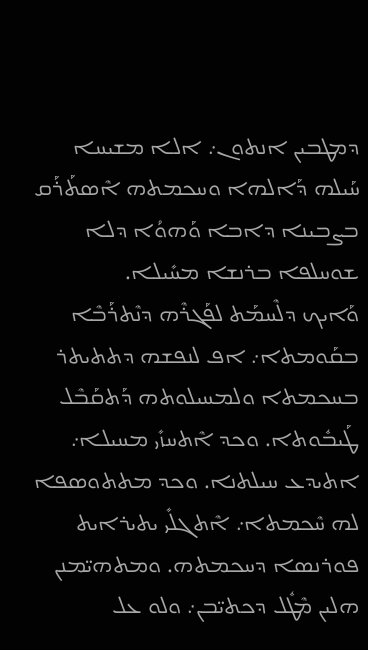ܕܡܛܒܝܢ ܐܢܬܘܢ܇ ܐܠܐ ܡܫܝܚܐ ܚܰܝܠܗ ܕܰܐܠܗܐ ܘܚܟܡܬܗ ܐܶܣܬܰܪܰܩ ܒܨܒܝܢܐ ܕܐܒܐ ܘܰܗܘܳܐ ܕܠܐ ܫܘܚܠܦܐ ܒܪܢܫܐ ܡܚܺܝܠܐ.
ܘܰܐܝܟ ܕܠܶܚܡܰܬ ܠܦܰܓܪܶܗ ܕܢܶܬܪܰܒܶܐ ܒܩܰܘܡܬܐ܇ ܐܦ ܠܢܦܫܗ ܕܬܬܝܬܪ ܒܚܟܡܬܐ ܘܠܡܚܝܠܘܬܗ ܕܰܬܩܰܒܶܠ ܛܰܝܒܽܘܬܐ. ܘܟܕ ܐܶܬܚܙܺܝ ܡܚܝܠܐ܇ ܐܬܝܕܥ ܚܝܠܬܢܐ. ܘܟܕ ܡܬܬܘܣܦܐ ܠܗ ܚܶܟܡܬܐ܇ ܐܶܬܓܠܺܝ ܝܬܝܪܐܝܬ ܦܘܪܢܣܐ ܕܚܟܡܬܗ. ܘܡܬܗܝ̈ܡܢܢ ܗܠܝܢ ܡܶܛܽܠ ܕܟܬܝ̈ܒܢ܇ ܘܠܘ ܥܠ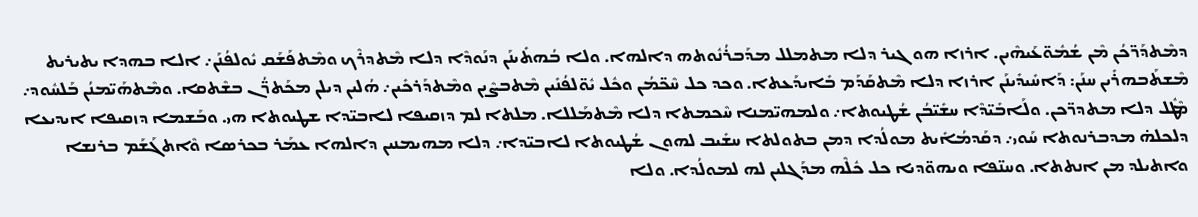ܕܡܶܬܕܰܖ̈ܟܳܢ ܡܶܢ ܫܳܡܽܘ̈ܥܰܝܗܶܝܢ. ܐܪܙܐ ܗܘ ܓܝܪ ܕܠܐ ܡܬܡܠܠ ܡܕܰܒܪܳܢܽܘܬܗ ܕܐܠܗܐ. ܘܠܐ ܒܳܗܬܺܝܢܰܢ ܕܢܰܘܕܶܐ ܕܠܐ ܡܶܬܕܪܶܟ ܘܡܶܬܦܰܫܰܩ ܝܽܘܠܦܳܢܰܢ܇ ܐܠܐ ܒܗܕܐ ܝܬܝܪܝܬ ܡܶܫܬܰܒܗܪܺܝܢ ܚܢܰܢ: ܕܰܐܚܺܝܕܺܝܢܰܢ ܐܪܙܐ ܕܠܐ ܡܶܬܩܰܕܰܡ ܒܺܐܝܕܰܥܬܐ. ܘܟܕ ܟܠ ܚܶܟ̈ܡܳܢ ܘܟܽܠ ܝܽܘ̈ܠܦܳܢܺܝܢ ܡܶܬܒܨܶܝܢ ܘܡܶܬܕܰܪܟܺܝܢ܇ ܗܳܠܝܢ ܕܝܠܢ ܡܟܰܬܖ̈ܳܢ ܒܫܶܬܩܐ. ܘܡܶܬܗܰܝ̈ܡܢܳܢ ܒܰܠܚܽܘܕ܇ ܡܶܛܽܠ ܕܠܐ ܡܬܕܖ̈ܟܢ. ܘܠܰܐܒܺܝ̈ܕܶܐ ܚܫܺܝ̈ܒܳܢ ܫܳܛܝܘܬܐ܇ ܘܠܡܗܝ̈ܡܢܐ ܚܶܟܡܬܐ ܕܠܐ ܡܶܬܡܰܠܠܐ. ܡܠܬܐ ܠܡ ܕܙܩܝܦܐ ܠܐܒܝ̈ܕܐ ܫܛܝܘܬܐ ܗܝ. ܘܒܰܫܡܐ ܕܙܩܝܦܐ ܐܝܕܝܥܐ ܕܠܟܠܗ̇ ܡܕܒܪܢܘܬܐ ܚܰܘܝ܇ ܕܩܰܕܡܳܐܺܝܬ ܡܘܠܳܕܐ ܕܡܢ ܒܬܘܠܬܐ ܚܫܺܝܒ ܠܗܘܢ ܫܳܛܝܘܬܐ ܠܐܒܝ̈ܕܐ܇ ܕܠܐ ܡܗܝܡܢܝܢ ܕܐܠܗܐ ܥܡܰܪ ܒܟܪܣܐ ܘܶܐܬܓܰܫܰܡ ܒܪܢܫܐ ܘܐܬܝܠܕ ܡܢ ܐܢܬܬܐ. ܘܚܢ̈ܦܐ ܘܝܗܘ̈ܕܝܐ ܟܠ ܟܽܠܶܗ ܡܕܰܓܠܝܢ ܠܗ ܠܡܘܠܳܕܐ. ܘܠܐ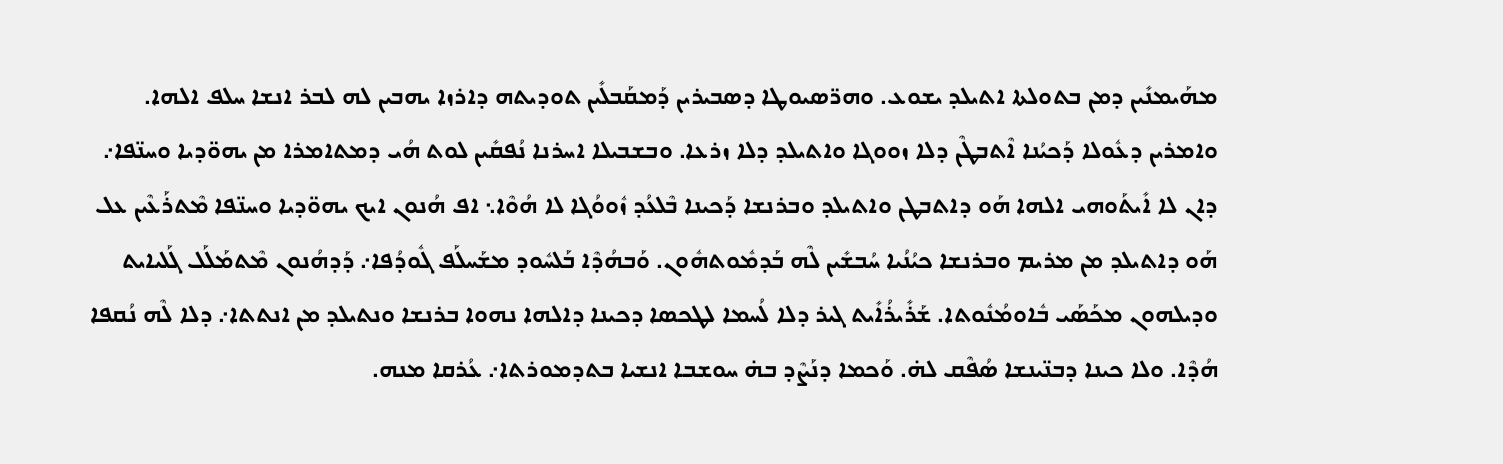ܡܗܰܝܡܢܺܝܢ ܕܡܢ ܒܬܘܠܬܐ ܐܬܝܠܕ ܝܫܘܥ. ܘܗܖ̈ܣܝܘܛܐ ܕܣܒܝܪܝܢ ܕܰܡܩܰܒܠܺܝܢ ܬܘܕܝܬܗ ܕܐܪܙܐ ܝܗܒܝܢ ܠܗ ܠܒܪ ܐܢܫܐ ܚܠܦ ܐܠܗܐ. ܘܐܡܪܝܢ ܕܥܽܘܠܐ ܕܰܟܝܳܢܐ ܐܶܬܒܛܶܢ ܕܠܐ ܙܘܘܓܐ ܘܐܬܝܠܕ ܕܠܐ ܙܪܥܐ. ܘܒܫܒܝܠܐ ܐܚܪܢܐ ܢܳܦܩܺܝܢ ܠܘܬ ܗܳܝ ܕܡܬܐܡܪܐ ܡܢ ܝܗܘ̈ܕܝܐ ܘܚܢ̈ܦܐ܇ ܕܐܢ ܠܐ ܐܺܝܬܰܘܗܝ ܐܠܗܐ ܗܰܘ ܕܐܬܒܛܢ ܘܐܬܝܠܕ ܘܒܪܢܫܐ ܕܰܟܝܢܐ ܒܶܠܥܳܕ ܙܽܘܘܳܓܐ ܠܐ ܗܳܘܶܐ܆ ܐܦ ܗܳܢܘܢ ܐܝܟ ܝܗܘ̈ܕܝܐ ܘܚܢ̈ܦܐ ܡܶܬܪܰܥܶܝܢ ܥܠ ܗܰܘ ܕܐܬܝܠܕ ܡܢ ܡܪܝܡ ܘܒܪܢܫܐ ܟܝܳܢܳܝܐ ܚܳܒܫܺܝܢ ܠܶܗ ܒܰܕܡܽܘܬܗܽܘܢ. ܘܰܒܗܳܕܶܐ ܒܰܠܚܽܘܕ ܡܫܰܚܠܰܦ ܓܽܘܕܳܦܐ܇ ܕܰܕܗܳܢܘܢ ܡܶܬܡܰܠܰܠ ܓܰܠܝܐܝܬ ܘܕܝܠܗܘܢ ܡܟܰܣܰܝ ܒܽܐܘܡܳܢܽܘܬܐ. ܫܰܪܺܝܪܳܐܺܝܬ ܓܝܪ ܕܠܐ ܠܳܚܡܐ ܠܛܟܣܐ ܕܟܝܢܐ ܕܐܠܗܐ ܢܗܘܐ ܒܪܢܫܐ ܘܢܬܝܠܕ ܡܢ ܐܢܬܬܐ܇ ܕܠܐ ܠܶܗ ܢܳܩܦܐ ܗܳܕܶܐ. ܘܠܐ ܟܝܢܐ ܕܒܢ̈ܝܢܫܐ ܣܳܦܶܩ ܠܗ̇. ܘܰܟܡܐ ܕܢܰܨܶܕ ܒܗ̇ ܚܘܫܒܐ ܐܢܫܝܐ ܒܬܕܡܘܪܬܐ܇ ܥܳܪܩܐ ܡܢܗ.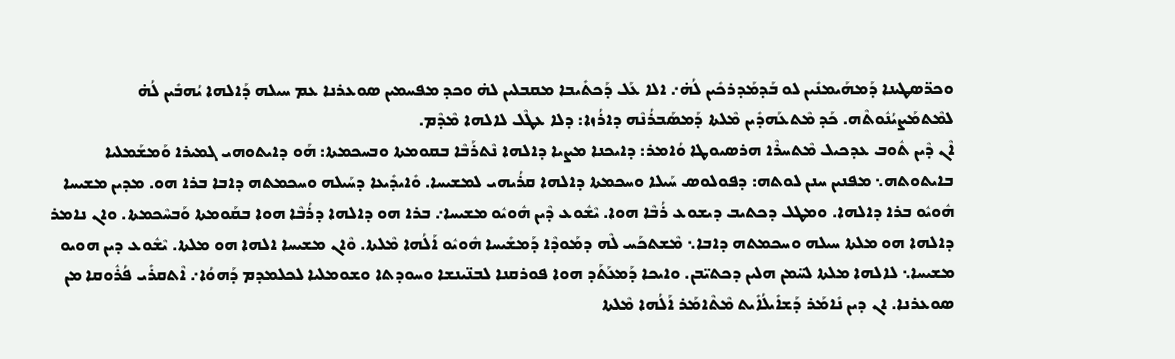ܘܟܖ̈ܣܛܝܢܐ ܕܰܡܗܰܝܡܢܺܝܢ ܠܘ ܒܰܕܡܰܕܪܟܺܝܢ ܠܳܗ̇܇ ܐܠܐ ܥܰܠ ܕܰܟܬܺܝܒܐ ܡܩܒܠܝܢ ܠܗ̇ ܘܟܕ ܡܦܚܡܝܢ ܣܘܥܪܢܐ ܥܡ ܚܝܠܗ ܕܰܐܠܗܐ ܝܳܗܒܺܝܢ ܠܳܗ̇ ܠܡܶܬܡܰܨܝܳܢܽܘܬܶܗ. ܟܰܕ ܡܶܬܥܰܗܕܺܝܢ ܡܶܠܬܐ ܕܰܡܣܰܒܪܳܢܶܗ ܕܐܪܳܙܐ: ܕܠܐ ܥܛܶܠ ܠܐܠܗܐ ܡܶܕܶܡ.
ܐܶܢ ܕܶܝܢ ܬܽܘܒ ܥܕܟܝܠ ܡܶܬܚܪܶܐ ܗܪܣܝܘܛܐ ܘܳܐܡܪ: ܕܐܝܟܢܐ ܡܨܝܐ ܕܐܠܗܐ ܢܶܬܪܰܒܶܐ ܒܩܘܡܬܐ ܘܒܚܟܡܬܐ: ܗܰܘ ܕܐܝܬܘܗܝ ܓܡܝܪܐ ܘܰܡܫܰܡܠܝܐ ܒܐܝܬܘܬܗ܆ ܡܦܢܝܢ ܚܢܢ ܠܘܬܗ: ܕܦܘܠܘܣ ܚܰܝܠܐ ܘܚܟܡܬܐ ܕܐܠܗܐ ܩܪܳܝܗܝ ܠܡܫܝܚܐ. ܘܺܐܝܕܺܝܥܐ ܕܚܰܝܠܗ ܘܚܟܡܬܗ ܕܐܒܐ ܒܪܐ ܗܘ. ܡܕܝܢ ܡܫܝܚܐ ܗܽܘܝܽܘ ܒܪܐ ܕܐܠܗܐ. ܘܡܛܠ ܕܟܬܝܒ ܕܝܫܘܥ ܪܳܒܶܐ ܗܘܐ. ܝܶܫܽܘܥ ܕܶܝܢ ܗܽܘܝܽܘ ܡܫܝܚܐ܇ ܒܪܐ ܗܘ ܕܐܠܗܐ ܕܪܳܒܶܐ ܗܘܐ ܒܩܰܘܡܬܐ ܘܰܒܚܶܟܡܬܐ. ܘܐܢ ܢܐܡܪ ܕܐܠܗܐ ܗܘ ܡܠܬܐ ܚܝܠܗ ܘܚܟܡܬܗ ܕܐܒܐ܆ ܡܶܫܬܟܰܚ ܠܶܗ ܕܡܰܘܕܶܐ ܕܰܡܫܺܝܚܐ ܗܽܘܝܽܘ ܐܰܠܳܗܐ ܡܶܠܬܐ. ܘܶܐܢ ܡܫܝܚܐ ܐܠܗܐ ܗܘ ܡܠܬܐ. ܝܶܫܽܘܥ ܕܝܢ ܗܘܝܘ ܡܫܝܚܐ܆ ܠܐܠܗܐ ܡܠܬܐ ܠܚ̈ܡܢ ܗܠܝܢ ܕܟܬܝ̈ܒܢ. ܘܐܝܟܐ ܕܰܡܥܰܬܰܕ ܗܘܐ ܦܘܪܩܢܐ ܠܒܢ̈ܝܢܫܐ ܘܚܘܕܬܐ ܘܫܘܡܠܝܐ ܠܟܠܡܕܡ ܕܰܗܘܳܐ܇ ܐܶܬܩܪܺܝ ܦܳܪܽܘܩܐ ܡܢ ܣܘܥܪܢܐ. ܐܢ ܕܝܢ ܢܺܐܡܰܪ ܕܰܫܐܺܝܠܳܐܺܝܬ ܡܶܬܶܐܡܰܪ ܐܰܠܳܗܐ ܡܶܠܬܐ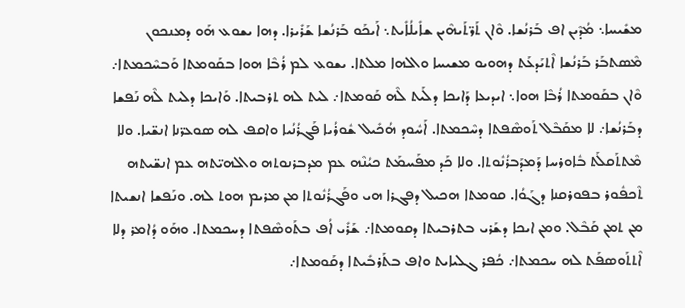ܡܫܺܝܚܐ܆ ܡܳܕܶܝܢ ܐܦ ܒܰܪܢܳܫܐ. ܘܶܐܢ ܬܰܖ̈ܬܰܝܗܶܝܢ ܫܐܺܝܠܳܐܺܝܬ܆ ܐܰܝܟܰܘ ܒܰܪܢܳܫܐ ܫܰܪܺܝܪܐ. ܕܗܐ ܝܫܘܥ ܗܰܘ ܕܡܢܟܘܢ ܡܶܣܬܒܰܪ ܒܰܪܢܳܫܐ ܐܶܬܝܰܕܥܰܬ ܕܗܘܝܘ ܡܫܝܚܐ ܘܐܠܗܐ ܡܠܬܐ. ܝܫܘܥ ܠܡ ܪܳܒܶܐ ܗܘܐ ܒܩܰܘܡܬܐ ܘܰܒܚܶܟܡܬܐ܇ ܘܶܐܢ ܒܩܰܘܡܬܐ ܪܳܒܶܐ ܗܘܐ܆ ܐܝܕܝܥܐ ܕܰܐܝܟܐ ܕܠܰܝܬ ܠܶܗ ܩܰܘܡܬܐ܇ ܠܝܬ ܠܗ ܬܪܒܝܬܐ. ܘܰܐܝܟܐ ܕܠܝܬ ܠܶܗ ܢܰܦܫܐ ܕܒܰܪܢܳܫܐ܇ ܠܐ ܡܩܰܒܶܠ ܬܰܘܣܶܦܬܐ ܕܚܶܟܡܬܐ. ܐܰܚܽܘܕ ܗܳܟܺܝܠ ܫܽܘܪܳܝܐ ܦܰܓܪܳܢܳܝܐ ܘܐܩܦ ܠܗ ܣܘܥܖ̈ܢܐ ܐܢܫ̈ܝܐ. ܘܠܐ ܡܶܬܬܰܩܠܰܬ ܒܽܐܘܪܚܐ ܕܰܡܕܰܒܪܳܢܽܘܬܐ. ܘܠܐ ܟܰܕ ܡܦܰܚܡܰܬ ܟܝܳܢܶܗ ܥܡ ܡܕܒܪܢܘܬܗ ܘܐܠܗܝ̈ܬܗ ܥܡ ܐܢܫ̈ܝܬܗ ܬܶܟܦܽܘܪ ܒܦܘܪܩܢܐ ܕܓܰܘܳܐ. ܩܘܡܬܐ ܗܟܝܠ ܕܦܓܪܐ ܗܝ ܘܦܰܓܪܳܢܽܘܬܐ ܡܢ ܡܪܝܡ ܗܘܬ ܠܗ. ܘܢܰܦܫܐ ܐܢܫܝܬܐ ܡܢ ܬܡܢ ܩܰܒܶܠ. ܘܡܢ ܐܝܟܐ ܕܫܰܪܝ ܒܬܪܒܝܬܐ ܕܩܘܡܬܐ܇ ܫܰܪܺܝ ܐܳܦ ܒܬܰܘܣܶܦܬܐ ܕܚܟܡܬܐ. ܘܗܰܘ ܕܳܐܡܪ ܕܠܐ ܐܶܬܬܰܘܣܦܰܬ ܠܗ ܚܟܡܬܐ܇ ܟܳܦܪ ܓܠܝܐܝܬ ܘܐܦ ܒܬܰܪܒܺܝܬܐ ܕܩܰܘܡܬܐ܇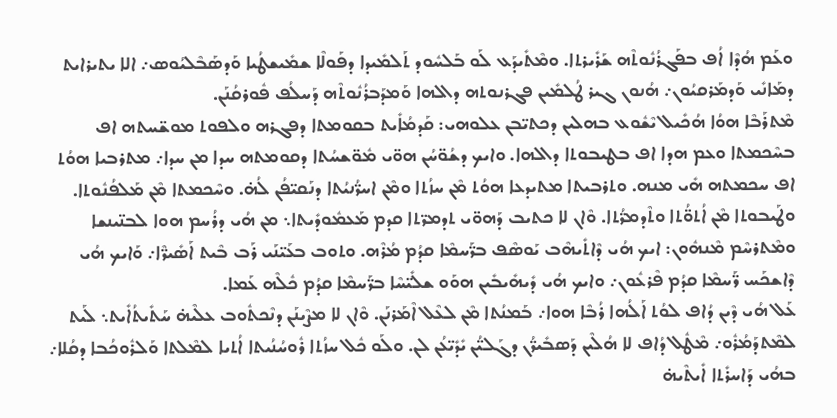ܘܥܰܡ ܗܳܕܶܐ ܐܳܦ ܒܦܰܓܪܳܢܽܘܬܶܗ ܫܰܪܺܝܪܬܐ. ܘܡܶܬܺܝܕܰܥ ܠܰܘ ܒܰܠܚܽܘܕ ܬܰܠܡܺܝܕܐ ܕܦܰܘܠܶܐ ܫܡܺܝܫܛܳܝܐ ܘܰܕܣܰܒܶܠܝܳܘܣ܇ ܐܠܐ ܝܬܝܪܐܝܬ ܕܡܰܐܢܺܝ ܘܰܕܡܰܪܩܝܳܘܢ܇ ܗܳܢܘܢ ܓܝܪ ܛܳܠܡܺܝܢ ܦܓܪܢܘܬܗ ܕܐܠܗܐ ܘܰܡܕܰܒܪܳܢܽܘܬܶܗ ܕܰܚܠܳܦ ܦܽܘܪܩܳܢܰܢ.
ܡܶܬܪܰܒܶܐ ܗܘܳܐ ܗܳܟܺܝܠ ܝܶܫܽܘܥ ܒܗܠܝܢ ܕܟܬܝ̈ܒܢ ܥܠܘܗܝ: ܩܰܕܡܳܐܺܝܬ ܒܩܘܡܬܐ ܕܦܓܪܗ ܘܠܦܘܬ ܡܘܫ̈ܚܬܗ ܐܦ ܒܚܶܟܡܬܐ ܘܥܡ ܗܕܐ ܐܦ ܒܛܝܒܘܬܐ ܕܐܠܗܐ. ܘܐܝܟ ܕܫܳܘ̈ܚܳܢ ܗܘ̈ܝ ܡܽܘ̈ܫܚܳܬܐ ܕܩܘܡܬܗ ܚܕܐ ܡܢ ܚܕܐ܇ ܡܬܪܒܝܐ ܗܘܳܬ ܐܦ ܚܟܡܬܗ ܗܺܝ ܡܢܗ. ܘܬܪܒܝܬܐ ܡܬܝܕܥܐ ܗܘܳܬ ܡܶܢ ܚܙܳܬܐ ܘܡܶܢ ܐܚܖ̈ܳܢܝܳܬܐ ܕܢܰܩܝ̈ܦܳܢ ܠܳܗ̇. ܘܚܶܟܡܬܐ ܡܶܢ ܡܰܠܦܳܢܽܘܬܐ. ܘܛܰܝܒܘܬܐ ܡܶܢ ܐܳܬܘ̈ܳܬܐ ܘܬܶܕܡܖ̈ܳܬܐ. ܘܶܐܢ ܠܐ ܟܬܝܒ ܕܰܗܘ̈ܝ ܬܕܡܖ̈ܬܐ ܩܕܡ ܡܰܥܡܽܘܕܺܝܬܐ܆ ܡܢ ܗܳܝ ܕܪܳܚܡ ܗܘܐ ܠܒܢ̈ܝܢܫܐ ܘܡܶܬܪܚܶܡ ܡܶܢܗܽܘܢ: ܐܝܟ ܗܳܝ ܕܶܐܬܺܝܗܶܒ ܝܰܘܣܶܦ ܒܖ̈ܰܚܡܶܐ ܩܕܳܡ ܡܳܪܶܗ. ܘܬܘܒ ܒܥܰܝ̈ܢܰܝ ܪܰܒ ܒܶܝܬ ܐܰܣܺܝܖ̈ܶܐ܇ ܘܰܐܝܟ ܗܳܝ ܕܶܐܫܟܰܚ ܖ̈ܰܚܡܶܐ ܩܕܳܡ ܦܶܪܥܽܘܢ܇ ܘܐܝܟ ܗܳܝ ܕܺܝܗܺܝܒܺܝܢ ܗܘܰܘ ܫܠܺܝ̈ܚܶܐ ܒܖ̈ܰܚܡܶܐ ܩܕܳܡ ܟܽܠܶܗ ܥܰܡܐ.
ܥܰܠ ܗܳܝ ܕܶܝܢ ܕܳܐܦ ܠܘܳܬ ܐܰܠܳܗܐ ܪܳܒܶܐ ܗܘܐ܇ ܒܰܡܢܳܬܐ ܡܶܢ ܠܥܶܠ ܐܶܡܰܪܢܰܢ. ܘܶܐܢ ܠܐ ܡܨܶܝܢܰܢ ܕܢܶܟܬܽܘܒ ܥܠܶܝܗ̇ ܚܰܬܺܝܬܳܐܺܝܬ܆ ܠܰܝܬ ܠܡܶܬܕܰܡܳܪܽܘ܇ ܡܶܛܽܠ ܕܳܐܦ ܠܐ ܗܳܠܶܝܢ ܕܰܣܒܺܝܖ̈ܳܢ ܕܓܰܠܝ̈ܳܢ ܝܺܕܺܝ̈ܥܳܢ ܠܢ. ܘܠܰܘ ܟܽܠ ܚܙܳܬܐ ܪܽܘܚܳܢܳܝܬܐ ܐܳܬܝܐ ܠܡܶܠܬܐ ܘܰܠܪܽܘܟܳܒܐ ܕܩܳܠܐ܇ ܒܗܳܝ ܕܰܐܚܪܺܬܐ ܐܺܝܬܶܝܗ̇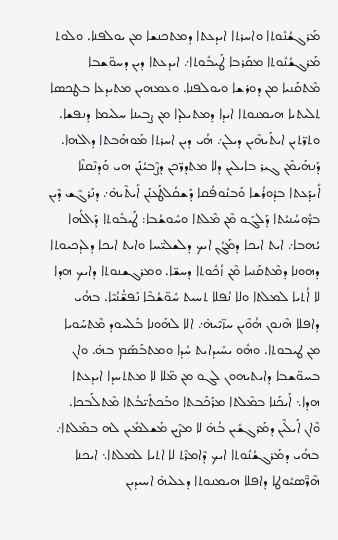ܡܰܪܓܫܳܢܽܘܬܐ ܘܐܚܪܬܐ ܐܝܕܥܬܐ ܕܡܬܟܢܫܐ ܡܢ ܝܘܠܦܢܐ. ܘܠܘܬ ܡܰܪܓܫܳܢܽܘܬܐ ܡܩܰܪܒܐ ܛܰܝܒܽܘܬܐ܇ ܐܝܕܥܬܐ ܕܝܢ ܕܚܘ̈ܫܒܐ ܡܶܬܩܰܢܝܐ ܡܢ ܕܘܪܫܐ ܘܝܘܠܦܢܐ. ܘܥܡܗܝܢ ܡܬܝܕܥܐ ܒܛܟܣܐ ܬܠܝܬܝܐ ܗܝܡܢܘܬܐ ܐܝܕܐ ܕܡܬܝܠܕܐ ܡܢ ܨܒܝܢܐ ܚܠܝܡܐ ܕܢܦܫܐ. ܘܬܖ̈ܬܝܢ ܐܝܬܰܝܗܶܝܢ ܕܝܠܢ܇ ܗܳܝ ܕܝܢ ܐܚܪܬܐ ܡܰܘܗܰܒܬܐ ܕܐܠܗܐ. ܕܰܢܗܰܝܡܶܢ ܓܝܪ ܒܐܝܠܝܢ ܕܠܐ ܡܬܕܖ̈ܟܢ ܕܨܶܒܝܳܢܰܢ ܗܝ ܘܰܕܢܶܩܢܶܐ ܐܺܝܕܰܥܬܐ ܒܕܽܘܪܳܫܐ ܘܰܒܢܽܘܦܳܩܐ ܕܰܫܩܳܠܛܰܥܢܰܢ ܐܺܝܬܶܝܗ̇܇ ܕܢܰܪܓܶܫ ܕܶܝܢ ܒܖ̈ܽܘܚܳܢܝܳܬܐ ܕܰܠܓܰܘ ܡܶܢ ܡܶܠܬܐ ܘܚܽܘܫܳܒܐ: ܛܰܝܒܽܘܬܐ ܕܰܐܠܳܗܐ ܝܳܗܒܐ܇ ܐܝܬ ܐܝܟܐ ܕܡܰܓܳܢ ܐܝܟ ܕܠܫܠܝ̈ܚܐ ܘܐܝܬ ܐܝܟܐ ܕܠܕܟܝܘܬܐ ܕܗܘܢܐ ܕܡܶܬܩܰܢܝܐ ܡܶܢ ܙܳܟܽܘܬܐ ܕܚܫ̈ܐ. ܘܡܪܓܫܢܘܬܐ ܕܐܝܟ ܗܕܐ ܠܐ ܐܳܬܝܐ ܠܡܠܬܐ ܘܠܐ ܢܳܦܠܐ ܬܚܝܬ ܚܽܘ̈ܫܳܒܶܐ ܢܰܦܫ̈ܳܢܳܝܶܐ. ܒܗܳܝ ܕܐܦܠܐ ܗܶܢܘܢ ܗܳܘܶܝܢ ܚܙ̈ܝܶܝܗ̇܇ ܐܠܐ ܠܗܰܘܢܐ ܒܰܠܚܘܕ ܡܶܬܚܰܘܝܐ ܡܢ ܛܝܒܘܬܐ. ܘܗܽܘ ܝܚܺܝܕܐܝܬ ܚܳܕܐ ܘܡܬܒܰܣܰܡ ܒܗ̇. ܘܐܢ ܒܚܘ̈ܫܒܐ ܕܐܝܬܝܗܘܢ ܠܓܘ ܡܢ ܡ̈ܠܐ ܠܐ ܡܬܬܚܕܐ ܐܝܕܥܬܐ ܗܕܐ܆ ܐܰܝܟܰܢܐ ܒܡܶܠܬܐ ܡܪܰܟܰܒܬܐ ܘܒܰܟܬܺܝ̈ܒܳܬܐ ܡܶܬܠܰܒܟܐ.
ܘܶܐܢ ܐܰܝܠܶܝܢ ܕܡܰܪܓܫܺܝܢ ܒܳܗ̇ ܠܐ ܡܨܶܝܢ ܡܰܫܠܡܺܝܢ ܠܗ ܒܡܶܠܬܐ܇ ܒܗܳܝ ܕܡܰܪܓܫܳܢܽܘܬܐ ܐܝܟ ܕܶܐܡܪܶܬ ܠܐ ܐܬܝܐ ܠܡܠܬܐ܆ ܐܝܟܢܐ ܗܶܖ̈ܶܣܝܽܘܛܐ ܕܐܦܠܐ ܗܝܡܢܘܬܐ ܕܥܠܝܗ̇ ܐܚܝܕܝܢ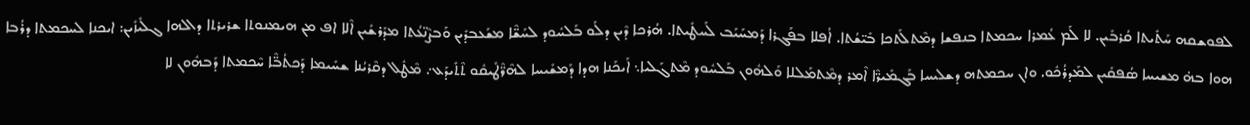ܠܦܘܫܩܗ ܚܰܬܺܝܬܐ ܩܳܪܒܺܝܢ. ܠܐ ܠܰܡ ܥܳܡܪܐ ܚܟܡܬܐ ܒܢܦܫܐ ܕܡܶܬܠܰܬܟܐ ܒܺܝ̈ܫܳܬܐ. ܐܳܦܠܐ ܒܦܰܓܪܐ ܕܰܡܚܰܝܰܒ ܠܰܚܛܺܝܬܐ. ܗܳܪܟܐ ܕܶܝܢ ܕܠܰܘ ܒܰܠܚܽܘܕ ܠܚܰܫ̈ܶܐ ܡܫܰܥܒܕܺܝܢ ܘܰܒܨܶܢ̈ܥܳܬܐ ܡܕܰܪܫܺܝܢ ܐܶܠܐ ܐܦ ܡܢ ܗܝܡܢܘܬܐ ܫܪܝܪܬܐ ܕܐܠܗܐ ܓܠܺܝܙܺܝܢ: ܐܝܟܢܐ ܠܚܟܡܬܐ ܕܪܳܒܐ ܗܘܐ ܒܗ̇ ܡܫܝܚܐ ܣܳܦܩܺܝܢ ܠܡܰܕܪܳܟܽܘ. ܘܐܢ ܚܟܡܬܗ ܕܫܠܝܚܐ ܒܰܓܡܺܝܖ̈ܶܐ ܐܶܡܪ ܕܡܶܬܡܰܠܠܐ ܘܰܠܗܽܘܢ ܒܰܠܚܽܘܕ ܡܶܬܓܰܠܝܐ܆ ܐܰܝܟܰܢܐ ܗܕܐ ܕܰܡܫܺܝܚܐ ܠܗܶܖ̈ܶܛܺܝܩܽܘ ܬܶܬܺܝܕܰܥ܇ ܡܶܛܽܠ ܕܩܶܪܝܳܢܐ ܫܚܺܝܡܐ ܕܰܟܬܳܒ̈ܶܐ ܚܶܟܡܬܐ ܕܰܒܗܽܘܢ ܠܐ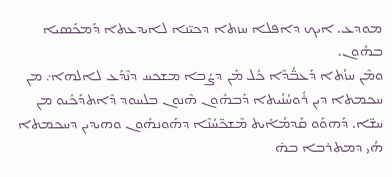ܡܘܕܥ. ܐܝܟ ܕܐܦܠܐ ܚܙܬܐ ܕܟܝ̈ܢܐ ܠܐܝܕܥܬܐ ܕܰܡܟܰܣܝܐ ܒܗܽܘܢ.
ܘܡܶܢ ܚܙܳܬܐ ܕܰܥܒ̈ܳܕܶܐ ܟܽܠ ܡܰܢ ܕܨܳܒܐ ܡܫܟܚ ܕܢܶܕܰܥ ܠܐܠܗܐ܇ ܡܢ ܚܟܡܬܐ ܕܝܢ ܪܽܘܚܳܢܳܝܬܐ ܕܰܒܗܽܘܢ ܗܶܢܘܢ ܒܠܚܘܕ ܕܶܐܬܕܰܟܺܝܘ ܡܢ ܚܫ̈ܐ. ܕܰܗܘܰܘ ܩܰܕܡܳܐܺܝܬ ܡܶܫܟ̈ܚܳܢܶܐ ܕܗܰܘܢܗܽܘܢ ܘܗܝܕܝܢ ܕܚܟܡܬܐ ܗܳܝ ܕܡܬܪܒܐ ܒܗ̇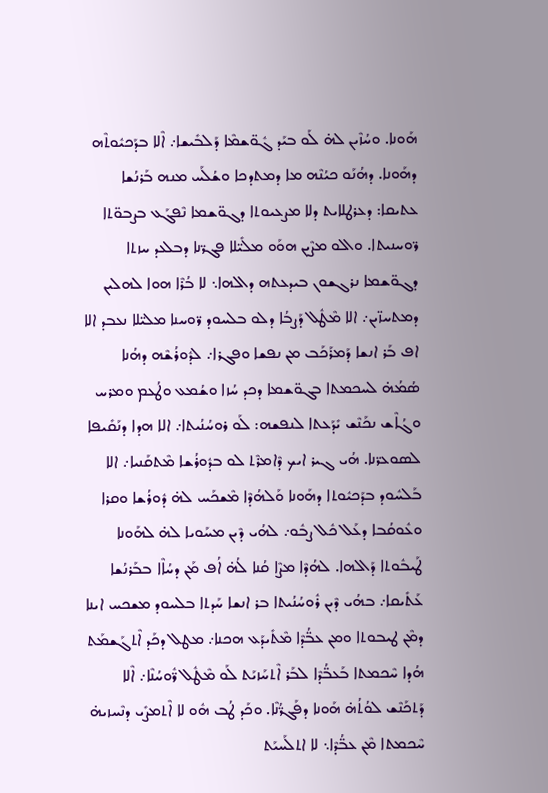ܗܰܘܢܐ. ܘܚܳܙܶܝܢ ܠܗ̇ ܠܰܘ ܒܝܰܕ ܓܽܘ̈ܫܡܶܐ ܕܰܠܒܺܝܫܐ܇ ܐܶܠܐ ܒܕܰܟܝܽܘܬܶܗ ܕܗܰܘܢܐ. ܕܗܳܢܰܘ ܟܝܳܢܶܗ ܡܐ ܕܡܬܕܟܐ ܘܫܳܠܰܚ ܡܢܗ ܒܰܪܢܳܫܐ ܥܬܝܩܐ: ܕܥܪܛܠܐܝܬ ܕܠܐ ܡܨܥܝܘܬܐ ܕܓܘ̈ܫܡܐ ܢܶܦܓܰܥ ܒܨܒܘ̈ܬܐ ܖ̈ܘܚܢܝܬܐ. ܘܐܠܘ ܡܨܶܝܢ ܗܘܰܘ ܡܠܺܝ̈ܠܐ ܦܓܖ̈ܢܐ ܕܒܠܥܕ ܚܙܬܐ ܕܓܘ̈ܫܡܐ ܢܪܓܫܘܢ ܒܝܕܥܬܗ ܕܐܠܗܐ܆ ܠܐ ܒܳܪܶܐ ܗܘܐ ܠܗܠܝܢ ܕܡܬܚܙ̈ܝܢ܇ ܐܠܐ ܡܶܛܽܠ ܕܰܨܒܳܐ ܕܠܘ ܒܠܚܘܕ ܖ̈ܘܚܢܐ ܡܠܝ̈ܠܐ ܢܥܒܕ ܐܠܐ ܐܦ ܒܰܪ ܐܢܫܐ ܕܰܡܪܰܟܰܒ ܡܢ ܢܦܫܐ ܘܦܓܪܐ܇ ܠܕܽܘܪܳܫܶܗ ܕܗܳܢܐ ܣܳܡܳܗ̇ ܠܚܟܡܬܐ ܒܓܘ̈ܫܡܐ ܕܟܕ ܚܳܙܐ ܘܫܳܡܥ ܘܛܳܥܡ ܘܡܪܚ ܘܓܳܐܶܫ ܢܟܰܢܶܫ ܝܺܕܰܥܬܐ ܠܢܦܫܗ: ܠܰܘ ܪܘܚܳܢܳܝܬܐ܇ ܐܠܐ ܗܕܐ ܕܢܰܩܺܝܦܐ ܠܣܘܥܖ̈ܢܐ. ܗܳܝ ܓܝܪ ܐܝܟ ܕܶܐܡܪܶܬ ܠܘ ܒܕܽܘܪܳܫܐ ܡܶܬܩܰܢܝܐ܇ ܐܠܐ ܒܰܠܚܽܘܕ ܒܕܰܟܝܽܘܬܐ ܕܗܰܘܢܐ ܘܰܠܗܳܕܶܐ ܡܶܫܟܰܚ ܠܗ̇ ܕܽܘܪܳܫܐ ܘܩܪܐ ܘܥܽܘܩܳܒܐ ܕܥܰܠ ܟܽܠ ܨܒܽܘ܇ ܠܗܳܝ ܕܶܝܢ ܡܚܰܘܝܐ ܠܗ̇ ܠܗܰܘܢܐ ܛܰܝܒܽܘܬܐ ܕܰܐܠܗܐ. ܠܗܳܕܶܐ ܡܨܶܐ ܩܳܢܐ ܠܳܗ̇ ܐܳܦ ܡܰܢ ܕܚܳܐܶܐ ܒܒܰܪܢܳܫܐ ܥܰܬܺܝܩܐ܇ ܒܗܳܝ ܕܶܝܢ ܪܽܘܚܳܢܳܝܬܐ ܒܪ ܐܢܫܐ ܚܰܕܬܐ ܒܠܚܘܕ ܡܫܟܚ ܐܝܢܐ ܕܡܶܢ ܛܝܒܘܬܐ ܘܡܢ ܥܒ̈ܳܕܶܐ ܡܶܬܺܝܕܰܥ ܗܟܢܐ܇ ܡܛܠ ܕܟܰܕ ܐܶܬܓܰܫܡܰܬ ܗܳܕܐ ܚܶܟܡܬܐ ܒܰܥܒ̈ܳܕܶܐ ܠܒܰܪ ܐܶܬܚܰܙܝܰܬ ܠܰܘ ܡܶܛܽܠ ܖ̈ܽܘܚܳܢܶܐ܇ ܐܶܠܐ ܕܰܬܟܰܢܶܫ ܠܘܳܬܳܗ̇ ܗܰܘܢܐ ܕܦܰܓܖ̈ܳܢܶܐ. ܘܟܰܕ ܛܳܒ ܗܽܘ ܠܐ ܐܶܬܡܨܺܝ ܕܢܶܚܙܝܗ̇ ܚܶܟܡܬܐ ܡܶܢ ܥܒ̈ܳܕܶܐ܆ ܠܐ ܐܬܠܰܚܝܰܬ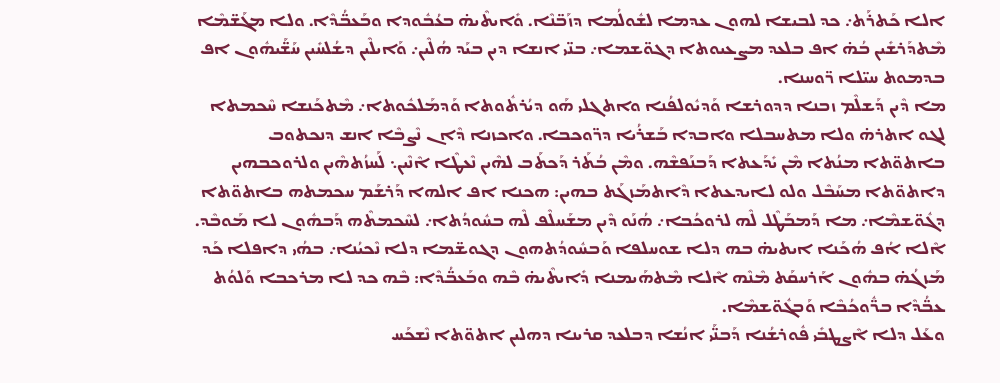ܐܠܐ ܟܰܬܪܰܬ܇ ܟܕ ܠܒܝܫܐ ܠܗܘܢ ܥܕܡܐ ܠܫܽܘܠܳܡܐ ܕܙܰܒ̈ܢܶܐ. ܘܺܐܝܬܶܝܗ̇ ܒܥܳܒܽܘܕܐ ܘܒܰܥܒ̈ܳܕܶܐ. ܘܠܐ ܡܓܰܫ̈ܡܶܐ ܡܶܬܕܰܪܫܺܝܢ ܒܳܗ̇ ܐܦ ܒܠܥܕ ܡܨܥܝܘܬܐ ܕܓܘ̈ܫܡܐ܇ ܒܢ̈ܝ ܐܢܫܐ ܕܝܢ ܒܝܰܕ ܗܳܠܶܝܢ܇ ܘܰܐܝܠܶܝܢ ܕܫܳܠܚܺܝܢ ܚܰܫ̈ܰܝܗܽܘܢ ܐܦ ܒܕܡܘܬ ܚܝ̈ܠܐ ܖ̈ܘܚܢܐ.
ܡܐ ܕܶܝܢ ܕܰܫܠܶܡ ܙܒܢܐ ܕܕܘܪܫܐ ܘܰܕܝܽܘܠܦܳܢܐ ܘܐܬܓܠܝ ܗܰܘ ܕܝܳܪܬܽܘܬܐ ܘܰܕܡܰܠܟܽܘܬܐ܇ ܡܶܬܟܰܢܫܐ ܚܶܟܡܬܐ ܠܓܘ ܐܬܪܗ̇ ܘܠܐ ܡܬܚܒܠܐ ܘܐܒܕܐ ܒܰܫܪܳܝܐ ܕܖ̈ܘܟܒܐ. ܘܐܟܙܢܐ ܕܶܐܢ ܢܶܨܒܶܐ ܐܢܫ ܕܢܟܬܘܒ ܒܐܬܘ̈ܬܐ ܡܢܳܬܐ ܡܶܢ ܝܺܕܰܥܬܐ ܕܰܒܢܰܦܫܶܗ. ܘܡܶܢ ܒܳܬܰܪ ܕܰܟܬܰܒ ܠܗܶܝܢ ܢܶܥܛܶܐ ܐܶܢܶܝܢ܆ ܠܰܚܙܳܬܗܶܝܢ ܘܠܪܘܟܒܗܝܢ ܕܐܬܘ̈ܬܐ ܡܚܰܒܶܠ ܘܠܘ ܠܐܝܕܥܬܐ ܕܶܐܬܡܰܙܓܰܬ ܒܗܝܢ: ܗܟܢܐ ܐܦ ܐܠܗܐ ܕܰܪܫܰܡ ܚܟܡܬܗ ܒܐܬܘ̈ܬܐ ܕܓܽܘ̈ܫܡܶܐ܇ ܡܐ ܕܰܡܒܰܛܶܠ ܠܶܗ ܠܪܘܟܳܒܐ܇ ܗܳܢܰܘ ܕܶܝܢ ܡܫܰܚܠܶܦ ܠܶܗ ܒܚܽܘܕܳܬܐ܇ ܠܚܶܟܡܬܶܗ ܕܰܒܗܽܘܢ ܠܐ ܡܰܘܒܶܕ. ܐܶܠܐ ܐܳܦ ܗܳܟܰܢܐ ܐܝܬܝܗ̇ ܒܗ ܕܠܐ ܫܘܚܠܦܐ ܘܰܒܚܽܘܕܳܬܗܘܢ ܕܓܘܫ̈ܡܐ ܕܠܐ ܢܶܟܝܳܢܐ܇ ܒܗܳܝ ܕܐܦܠܐ ܟܰܕ ܡܰܙܓܳܗ̇ ܒܗܽܘܢ ܐܰܪܚܩܰܬ ܡܶܢܶܗ ܐܶܠܐ ܡܶܬܗܰܝܡܢܐ ܕܺܐܝܬܶܝܗ̇ ܒܶܗ ܘܒܰܥܒ̈ܳܕܶܐ: ܒܶܗ ܟܕ ܠܐ ܡܪܟܒܐ ܘܰܠܘܳܬ ܥܒ̈ܳܕܶܐ ܒܖ̈ܽܘܟܳܒܶܐ ܘܰܒܓܽܘ̈ܫܡܶܐ.
ܘܥܰܠ ܕܠܐ ܐܶܨܛܒܺܝ ܦܽܘܪܫܳܢܐ ܕܰܒܢ̈ܰܝ ܐܢܳܫܐ ܕܒܠܥܕ ܩܪܝܢܐ ܕܗܠܝܢ ܐܬܘ̈ܬܐ ܢܶܫܟܰܚ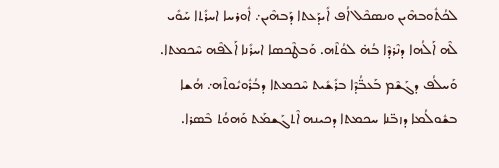ܠܟܳܬܽܘܒܗܶܝܢ ܘܢܣܟܶܠ ܐܳܦ ܐܺܝܕܰܥܬܐ ܕܰܒܗܶܝܢ܇ ܐܽܘܪܚܐ ܐܚܪܺܬܐ ܚܰܘܺܝ ܠܶܗ ܐܰܠܳܗܐ ܕܢܶܪܕܶܐ ܒܳܗ̇ ܠܘܳܬܶܗ. ܘܰܒܛܶܟܣܐ ܐܚܪܺܢܐ ܐܰܠܦܶܗ ܚܶܟܡܬܐ. ܘܰܚܠܳܦ ܕܓܰܫܶܡ ܒܰܥܒ̈ܳܕܶܐ ܒܪܺܫܺܝܬ ܚܶܟܡܬܐ ܕܒܳܪܽܘܝܽܘܬܶܗ܇ ܗܳܫܐ ܒܫܽܘܠܳܡܐ ܕܙܒ̈ܢܐ ܚܟܡܬܐ ܕܟܝܢܗ ܐܶܬܓܰܫܡܰܬ ܘܰܗܘܳܬ ܒܶܣܪܐ.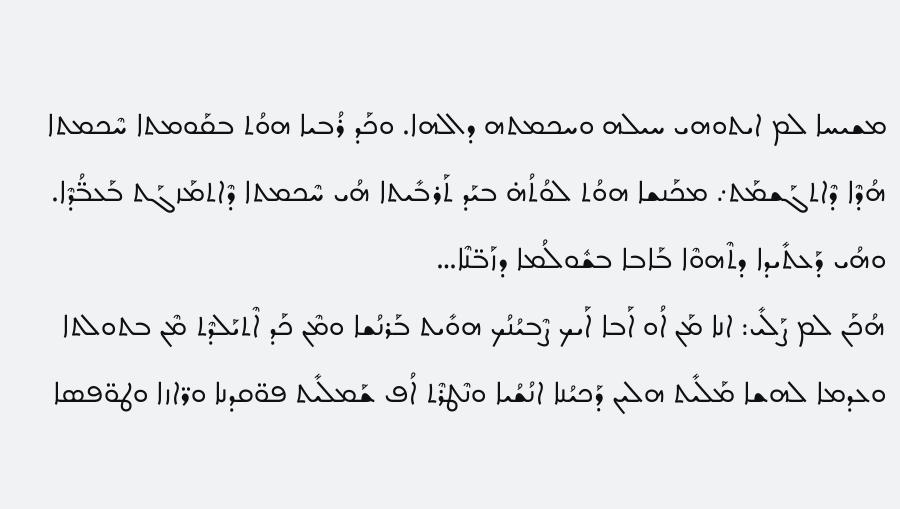ܡܫܝܚܐ ܠܡ ܐܝܬܘܗܝ ܚܝܠܗ ܘܚܟܡܬܗ ܕܐܠܗܐ. ܘܟܰܕ ܪܳܒܝܐ ܗܘܳܬ ܒܩܰܘܡܬܐ ܚܶܟܡܬܐ ܗܳܕܶܐ ܕܶܐܬܓܰܫܡܰܬ܇ ܡܟܰܢܫܐ ܗܘܳܬ ܠܘܳܬܳܗ̇ ܒܝܰܕ ܬܰܪܒܺܝܬܐ ܗܳܝ ܚܶܟܡܬܐ ܕܶܐܬܡܰܙܓܰܬ ܒܰܥܒ̈ܳܕܶܐ. ܘܗܳܝ ܕܰܥܬܺܝܕܐ ܕܬܶܗܘܶܐ ܒܰܐܒܐ ܒܫܽܘܠܳܡܐ ܕܙܰܒ̈ܢܶܐ…
ܗܳܟܰܢ ܠܡ ܨܰܠܺܝ: ܐܢܐ ܡܰܢ ܐܳܘ ܐܰܒܐ ܐܰܝܟ ܨܶܒܝܳܢܳܟ ܗܘܺܝܬ ܒܰܪܢܳܫܐ ܘܡܶܢ ܟܰܕ ܐܶܬܝܰܠܕܶܬ ܡܶܢ ܒܬܘܠܬܐ ܘܥܕܡܐ ܠܗܫܐ ܡܰܠܺܝܬ ܗܠܝܢ ܕܰܟܝܳܢܐ ܐܢܳܫܳܝܐ ܘܢܶܛܪܶܬ ܐܳܦ ܫܰܡܠܺܝܬ ܦܘ̈ܩܕܢܐ ܘܖ̈ܐܙܐ ܘܛܘ̈ܦܣܐ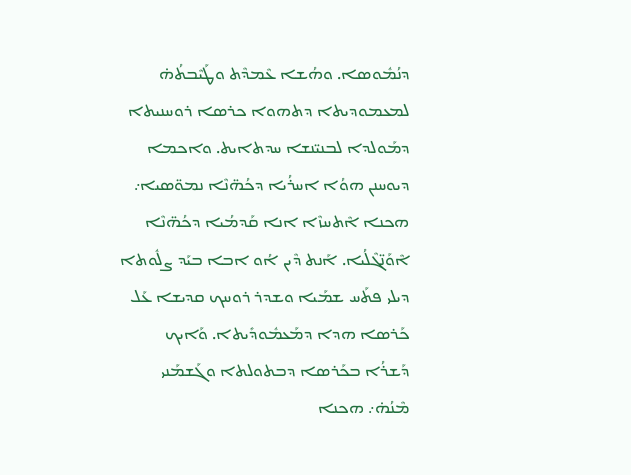ܕܢܳܡܽܘܣܐ. ܘܗܳܫܐ ܥܶܡܕܶܬ ܘܛܰܝܶܒܬܳܗ̇ ܠܡܥܡܘܕܝܬܐ ܕܬܗܘܐ ܟܪܣܐ ܪܘܚܢܝܬܐ ܕܡܰܘܠܕܐ ܠܒܢܝ̈ܢܫܐ ܚܕܬܐܝܬ. ܘܐܟܡܐ ܕܝܘܚܢܢ ܗܘܳܐ ܐܚܪܳܝܐ ܕܟܳܗ̈ܢܶܐ ܢܡܘ̈ܣܝܐ܇ ܗܟܢܐ ܐܶܬܚܙܶܐ ܐܢܐ ܩܰܕܡܳܝܐ ܕܟܳܗ̈ܢܶܐ ܐܶܘܰܢ̈ܓܶܠܳܝܐ. ܐܰܢܬ ܕܶܝܢ ܐܳܘ ܐܒܐ ܒܝܰܕ ܨܠܽܘܬܐ ܕܝܠܝ ܦܬܰܚ ܫܡܰܝܐ ܘܫܕܪ ܪܘܚܟ ܩܕܝܫܐ ܥܰܠ ܟܰܪܣܐ ܗܕܐ ܕܡܰܥܡܽܘܕܺܝܬܐ. ܘܰܐܝܟ ܕܰܫܪܳܐ ܒܟܰܪܣܐ ܕܒܬܘܠܬܐ ܘܓܰܫܡܰܢܝ ܡܶܢܳܗ̇܇ ܗܟܢܐ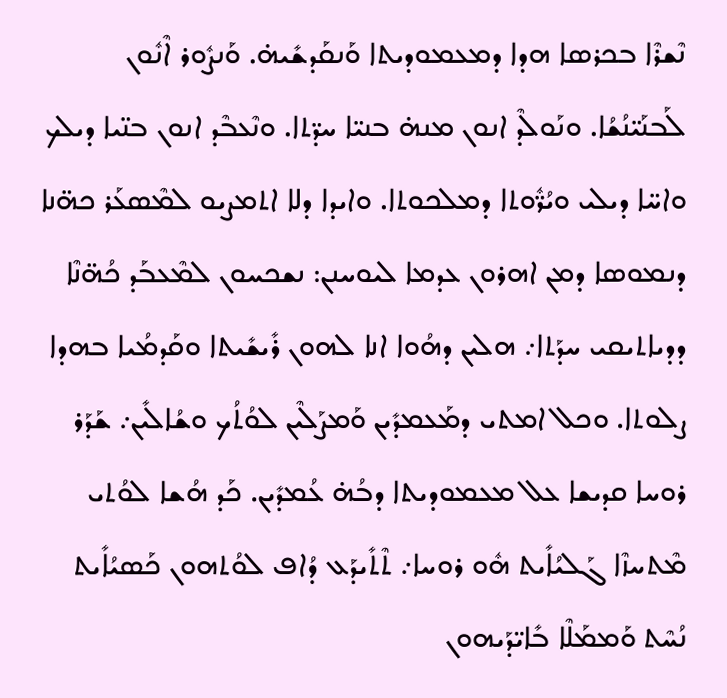ܢܶܫܪܶܐ ܒܟܪܣܐ ܗܕܐ ܕܡܥܡܘܕܝܬܐ ܘܰܢܩܰܕܫܺܝܗ̇. ܘܰܢܨܽܘܪ ܐܶܢܽܘܢ ܠܰܒܢܰܝ̈ܢܳܫܳܐ. ܘܢܰܘܠܶܕ ܐܢܘܢ ܡܢܗ̇ ܒܢܝ̈ܐ ܚܕ̈ܬܐ. ܘܢܶܥܒܶܕ ܐܢܘܢ ܒܢ̈ܝܐ ܕܝܠܟ ܘܐܚ̈ܐ ܕܝܠܝ ܘܝܳܖ̈ܽܘܬܐ ܕܡܠܟܘܬܐ. ܘܐܝܕܐ ܕܠܐ ܐܬܡܨܝܘ ܠܡܶܣܥܰܪ ܟܗ̈ܢܐ ܕܢܡܘܣܐ ܕܡܢ ܐܗܪܘܢ ܥܕܡܐ ܠܝܘܚܢܢ: ܢܫܟܚܘܢ ܠܡܶܥܒܰܕ ܟܳܗ̈ܢܶܐ ܕܕܝܐܬܝܩܝ ܚܕܰܬܐ܇ ܗܠܝܢ ܕܗܳܘܐ ܐܢܐ ܠܗܘܢ ܪܺܝܫܺܝܬܐ ܘܩܰܕܡܳܝܐ ܒܗܕܐ ܨܠܘܬܐ. ܘܟܠ ܐܡܬܝ ܕܡܰܥܡܕܺܝܢ ܘܰܡܨܰܠܶܝܢ ܠܘܳܬܳܟ ܘܫܳܐܠܺܝܢ܇ ܫܰܕܰܪ ܪܘܚܐ ܩܕܝܫܐ ܥܠ ܡܥܡܘܕܝܬܐ ܕܒܳܗ̇ ܥܳܡܕܺܝܢ. ܟܰܕ ܗܳܫܐ ܠܘܳܬܝ ܡܶܬܚܙܶܐ ܓܰܠܝܳܐܺܝܬ ܗܽܘ ܪܘܚܐ܇ ܬܶܬܺܝܕܰܥ ܕܳܐܦ ܠܘܳܬܗܘܢ ܟܰܣܝܳܐܺܝܬ ܢܳܚܶܬ ܘܰܡܡܰܠܶܐ ܒܺܐܝ̈ܕܰܝܗܘܢ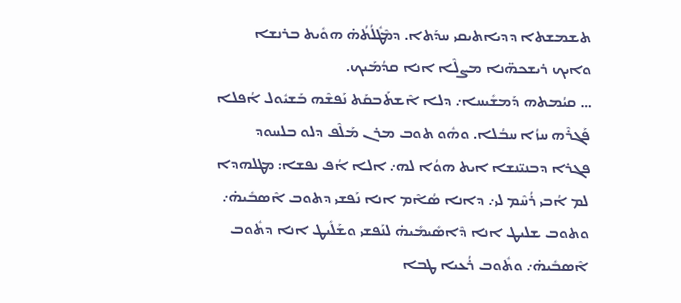ܬܫܡܫܬܐ ܕܕܝܐܬܝܩܝ ܚܕܰܬܐ. ܕܡܶܛܽܠܳܬܳܗ̇ ܗܘܺܝܬ ܒܪܢܫܐ ܘܐܝܟ ܪܝܫܟܗ̈ܢܐ ܡܨܠܶܐ ܐܢܐ ܩܕܳܡܰܝܟ.
… ܩܝܳܡܬܗ ܕܰܡܫܺܝܚܐ܇ ܕܠܐ ܐܶܫܬܰܒܩܰܬ ܢܰܦܫܶܗ ܒܰܫܝܽܘܠ ܐܳܦܠܐ ܦܰܓܪܶܗ ܚܙܳܐ ܚܒܳܠܐ. ܘܗܽܘ ܬܘܒ ܡܪܢ ܡܰܠܶܦ ܕܠܘ ܒܠܚܘܕ ܦܓܪܐ ܕܒܢܝ̈ܢܫܐ ܐܝܬ ܗܘܳܐ ܠܗ܇ ܐܠܐ ܐܳܦ ܢܦܫܐ: ܡܛܠܗܕܐ ܠܡ ܐܳܒܝ ܪܳܚܶܡ ܠܝ܇ ܕܐܢܐ ܣܳܐܶܡ ܐܢܐ ܢܰܦܫܝ ܕܬܘܒ ܐܶܣܒܺܝܗ̇܇ ܘܬܘܒ ܫܠܝܛ ܐܢܐ ܕܶܐܣܺܝܡܺܝܗ̇ ܠܢܰܦܫܝ ܘܫܰܠܺܝܛ ܐܢܐ ܕܬܽܘܒ ܐܶܣܒܺܝܗ̇܇ ܘܬܽܘܒ ܪܳܥܝܐ ܛܒܐ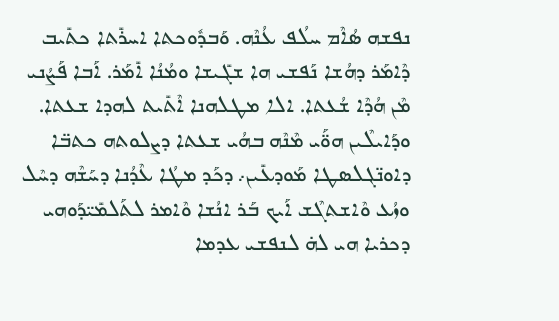ܢܦܫܗ ܣܳܐܶܡ ܚܠܳܦ ܥܳܢܶܗ. ܘܰܒܕܽܘܟܬܐ ܐܚܪܺܬܐ ܟܬܺܝܒ ܕܶܐܡܰܪ ܕܗܳܫܐ ܢܰܦܫܝ ܗܐ ܫܓܺܝܫܐ ܘܡܳܢܳܐ ܐܺܡܰܪ. ܐܰܒܐ ܦܰܨܳܢܝ ܡܶܢ ܗܳܕܶܐ ܫܳܥܬܐ. ܐܠܐ ܡܛܠܗܢܐ ܐܶܬܺܝܬ ܠܗܕܐ ܫܥܬܐ.
ܘܕܰܐܝܠܶܝܢ ܗܘ̈ܰܝ ܡܶܢܶܗ ܒܗܳܝ ܫܥܬܐ ܕܨܠܘܬܗ ܟܬܒ̈ܐ ܕܐܘܢ̈ܓܠܣܛܐ ܡܰܘܕܥܺܝܢ܇ ܕܟܰܕ ܡܛܳܐ ܥܶܕܳܢܐ ܕܚܰܫܶܗ ܕܚܶܠ ܘܙܳܥ ܘܶܐܫܬܓܶܫ ܐܰܝܟ ܒܰܪ ܐܢܳܫܐ ܘܶܐܡܪ ܠܬܰܠܡܺܝ̈ܕܰܘܗܝ ܕܟܪܝܐ ܗܝ ܠܗ̇ ܠܢܦܫܝ ܥܕܡܐ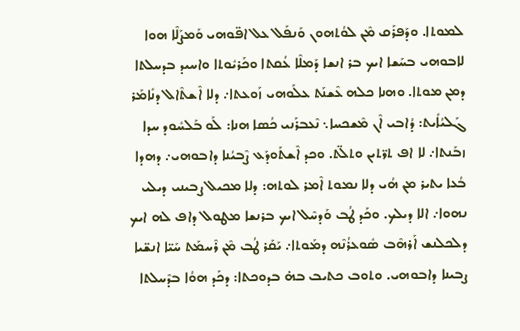ܠܡܘܬܐ. ܘܕܰܦܪܰܩ ܡܶܢ ܠܘܳܬܗܘܢ ܘܰܢܦܰܠ ܥܠ ܐܦ̈ܘܗܝ ܘܰܡܨܰܠܶܐ ܗܘܐ ܠܐܒܘܗܝ ܒܚܰܫܐ ܐܝܟ ܒܪ ܐܢܫܐ ܕܰܡܠܶܐ ܥܳܩܬܐ ܘܟܰܪܝܽܘܬܐ ܘܐܚܝܕ ܒܕܚܠܬܐ ܕܡܢ ܡܘܬܐ. ܘܗܢܐ ܟܠܗ ܥܶܫܢܰܬ ܥܠܰܘܗܝ ܙܰܘܥܬܐ܇ ܕܠܐ ܐܶܫܬܶܐܠ ܕܢܺܐܡܰܪ ܓܰܠܝܳܐܺܝܬ: ܕܳܐܒܝ ܐܶܢ ܡܶܫܟܚܐ܆ ܢܶܥܒܪܰܢܝ ܟܳܣܐ ܗܢܐ: ܠܰܘ ܒܰܠܚܽܘܕ ܚܕܐ ܙܒܰܢܬܐ܇ ܠܐ ܐܦ ܬܖ̈ܬܝܢ ܘܬܠ̈ܬ. ܘܟܕ ܐܶܫܬܰܘܕܰܥ ܨܶܒܝܳܢܐ ܕܐܒܘܗܝ܇ ܕܗܕܐ ܒܳܥܐ ܝܬܝܪ ܡܢ ܗܳܝ ܕܠܐ ܢܡܘܬ ܐܶܡܪ ܠܘܬܗ: ܕܠܐ ܡܟܝܠ ܨܒܝܢܝ ܕܝܠܝ ܢܗܘܐ܇ ܐܠܐ ܕܝܠܟ. ܘܟܰܕ ܛܳܒ ܘܰܕܚܶܠ ܐܝܟ ܒܪܢܫܐ ܡܛܘܠ ܕܐܦ ܠܗ ܐܝܟ ܕܠܟܠܢܫ ܐܰܪܗܶܒ ܣܽܘܥܪܳܢܶܗ ܕܡܰܘܬܐ܇ ܝܰܩܰܪ ܛܳܒ ܡܶܢ ܪܶܚܡܰܬ ܚܰܝ̈ܐ ܐܢܫ̈ܝܐ ܨܒܝܢܐ ܕܐܒܘܗܝ. ܘܬܘܒ ܟܬܝܒ ܒܗ̇ ܒܕܘܟܬܐ: ܕܟܰܕ ܗܘܳܐ ܒܕܶܚܠܬܐ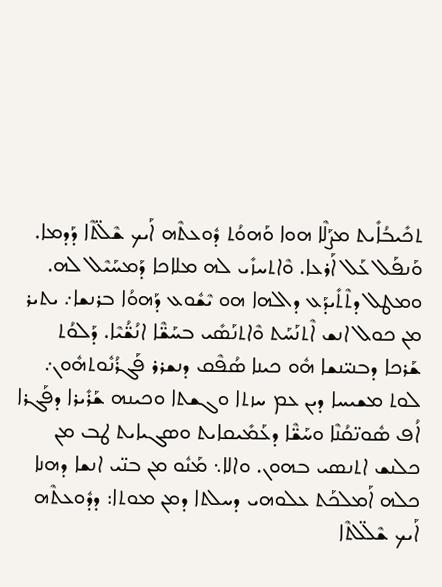ܬܟܺܝܒܳܐܺܝܬ ܡܨܰܠܶܐ ܗܘܐ ܘܰܗܘܳܬ ܕܽܘܥܬܶܗ ܐܰܝܟ ܫܶܠ̈ܬܶܐ ܕܰܕܡܐ. ܘܰܢܦܰܠ ܥܰܠ ܐܰܪܥܐ. ܘܶܐܬܚܙܺܝ ܠܗ ܡܠܐܟܐ ܕܰܡܚܰܝܶܠ ܠܗ. ܘܡܛܠ ܕܬܶܬܺܝܕܰܥ ܕܐܠܗܐ ܗܘ ܝܶܫܽܘܥ ܕܰܗܘܳܐ ܒܪܢܫܐ܇ ܝܬܝܪ ܡܢ ܟܘܠ ܐܢܫ ܐܶܬܢܰܚܰܬ ܘܶܐܬܢܰܣܺܝ ܒܚܰܫ̈ܶܐ ܐܢܳܫ̈ܳܝܶܐ. ܕܰܠܘܳܬ ܫܰܪܟܐ ܕܒܢܝ̈ܢܫܐ ܗܽܘ ܟܝܢܐ ܣܳܦܶܩ ܕܢܫܪܪ ܦܰܓܪܳܢܽܘܬܗܽܘܢ܇ ܠܘܬ ܡܫܝܚܐ ܕܝܢ ܥܡ ܚܙܬܐ ܘܓܫܬܐ ܘܟܝܢܗ ܫܰܪܺܝܪܐ ܕܦܰܓܪܐ ܐܳܦ ܣܽܘܢ̈ܩܳܢܶܐ ܘܚܰܫ̈ܶܐ ܕܥܰܡܺܝܩܐܝܬ ܘܣܓܝܐܝܬ ܛܒ ܡܢ ܟܠܢܫ ܐܬܢܣܝ ܒܗܘܢ. ܘܐܠܐ܆ ܡܰܢܽܘ ܡܢ ܒܢ̈ܝ ܐܢܫܐ ܕܗܢܐ ܟܠܗ ܐܰܡܠܟܰܬ ܥܠܘܗܝ ܕܚܠܬܐ ܕܡܢ ܡܘܬܐ: ܕܕܽܘܥܬܶܗ ܐܰܝܟ ܫܶܠ̈ܠܬܶܐ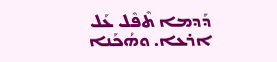ܕܰܕܡܐ ܬܶܦܶܠ ܥܰܠ ܐܪܥܐ. ܘܗܳܟܰܢܐ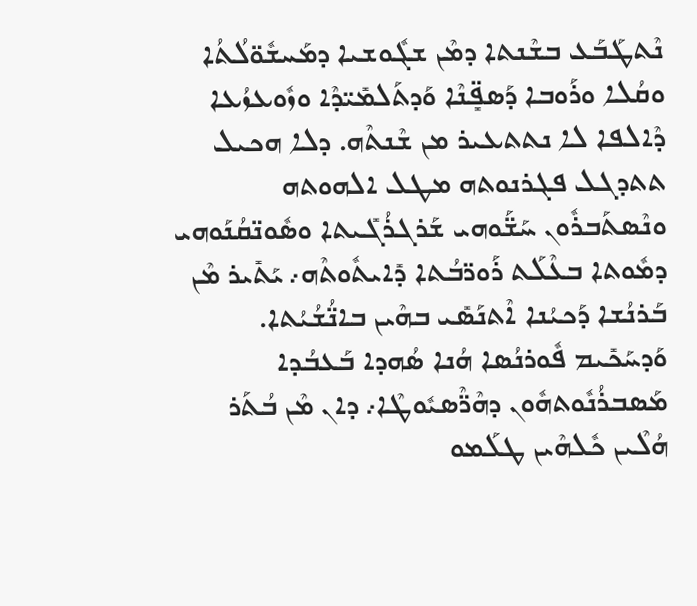ܢܶܬܛܰܒܰܥ ܒܫܶܢܬܐ ܕܡܶܢ ܫܓܽܘܫܝܐ ܕܡܰܚܫܽܘ̈ܠܳܬܳܐ ܘܩܳܠܐ ܘܪܰܘܒܐ ܕܰܣܦܻ̈ܢܶܐ ܘܰܕܬܰܠܡܺܝ̈ܕܶܐ ܘܙܽܘܥܙܳܥܐ ܕܶܐܠܦܐ ܠܐ ܢܬܬܥܝܪ ܡܢ ܫܶܢܬܶܗ. ܕܠܐ ܗܟܝܠ ܬܬܕܓܠ ܦܓܪܢܘܬܗ ܡܛܠ ܐܠܗܘܬܗ ܘܢܶܣܬܰܒܪܽܘܢ ܚܰܫ̈ܰܘܗܝ ܫܰܪܓܪܳܓܺܝܬܐ ܘܣܽܘܢ̈ܩܳܢܰܘܗܝ ܕܡܽܘܬܐ ܒܥܶܠܰܬ ܪܰܘܖ̈ܒܳܬܐ ܕܺܐܝܬܽܘܬܶܗ܇ ܝܰܬܺܝܪ ܡܶܢ ܒܰܪܢܳܫܐ ܕܰܟܝܳܢܐ ܐܶܬܢܰܣܺܝ ܒܗܶܝܢ ܒܐܢ̈ܳܫܳܝܳܬܐ.
ܘܰܕܚܰܟܺܝܡ ܦܽܘܪܢܳܣܐ ܗܳܢܐ ܣܳܗܕܐ ܒܰܥܒܳܕܐ ܡܰܣܒܪܳܢܽܘܬܗܽܘܢ ܕܗܶܖ̈ܶܣܝܽܘܛܶܐ܇ ܕܐܢ ܡܶܢ ܒܳܬܰܪ ܗܳܠܶܝܢ ܟܽܠܗܶܝܢ ܛܠܰܡܘ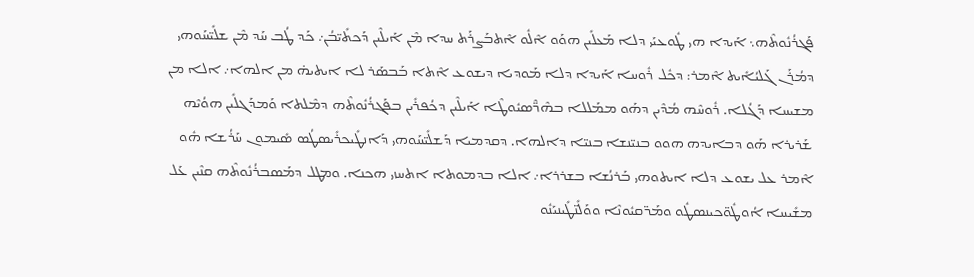ܦܰܓܪܳܢܽܘܬܶܗ܆ ܐܰܝܕܐ ܗܝ ܛܽܘܥܝܰܝ ܕܠܐ ܡܰܥܠܺܝܢ ܗܘܰܘ ܐܶܠܽܘ ܐܶܬܒܰܨܪܰܬ ܚܕܐ ܡܶܢ ܐܰܝܠܶܝܢ ܕܰܟܬܺܝ̈ܒܳܢ܇ ܟܰܕ ܛܳܒ ܚܰܕ ܡܶܢ ܫܠܺܝ̈ܚܰܘܗܝ ܕܡܳܪܰܢ ܓܰܠܝܳܐܺܝܬ ܐܶܡܪ: ܕܟܽܠ ܪܽܘܚܐ ܐܰܝܕܐ ܕܠܐ ܡܰܘܕܝܐ ܕܝܫܘܥ ܐܶܬܐ ܒܰܒܣܰܪ ܠܐ ܐܝܬܝܗ̇ ܡܢ ܐܠܗܐ܇ ܐܠܐ ܡܢ ܡܫܝܚܐ ܕܰܓܳܠܐ. ܪܽܘܚܶܗ ܡܳܕܶܝܢ ܕܗܰܘ ܡܡܰܠܠܐ ܒܗܶܖ̈ܶܣܝܽܘܛܶܐ ܐܰܝܠܶܝܢ ܕܟܳܦܪܺܝܢ ܒܦܰܓܪܳܢܽܘܬܶܗ ܕܡܶܠܬܐ ܘܰܡܕܰܓܠܺܝܢ ܗܘܳܝܶܗ ܫܰܪܝܪܐ ܗܰܘ ܕܒܐܝܕܗ ܗܘܘ ܒܢܝ̈ܢܫܐ ܒܢܝ̈ܐ ܕܐܠܗܐ. ܕܩܕܡܝܐ ܕܰܫܠܺܝ̈ܚܰܘܗܝ ܕܰܐܢܛܺܝܟܪܺܝܣܛܳܣ ܣܺܝܡܘܢ ܚܰܪܳܫܐ ܗܽܘ ܐܶܡܪ ܥܠ ܝܫܘܥ ܕܠܐ ܐܝܬܘܗܝ ܒܰܪܢܳܫܐ ܒܫܪܪܐ܇ ܐܠܐ ܒܕܡܘܬܐ ܐܬܚܙܝ ܗܟܢܐ. ܘܡܛܠ ܕܡܰܣܒܪܳܢܽܘܬܶܗ ܩܢܶܝܢ ܥܰܠ ܡܫܺܝܚܐ ܐܳܘܛܽܘ̈ܟܝܢܣܛܽܘ ܘܡܰܖ̈ܩܝܽܘܢܶܐ ܘܘܰܠܺܢ̈ܛܺܝܢܝܰܢܽܘ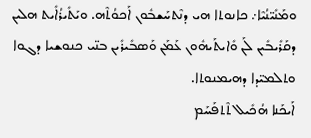ܘܡܰܢܺܝ̈ܢܳܝܶܐ܇ ܟܐܢܘܬܐ ܗܝ ܕܢܶܬܚܰܫܒܽܘܢ ܐܰܟܘܳܬܶܗ. ܘܝܰܬܺܝܪܳܐܺܝܬ ܗܠܝܢ ܕܩܰܪܺܝܒܺܝܢ ܠܰܢ ܘܺܐܝܬܰܝܗܽܘܢ ܥܰܡܰܢ ܘܰܣܒܺܝܪܺܝܢ ܒܢ̈ܝ ܟܢܘܫܝܐ ܕܓܘܐ ܘܬܠܡܝ̈ܕܐ ܕܗܝܡܢܘܬܐ.
ܐܰܝܟܰܢܐ ܗܳܟܺܝܠ ܬܶܬܦܰܚܰܡ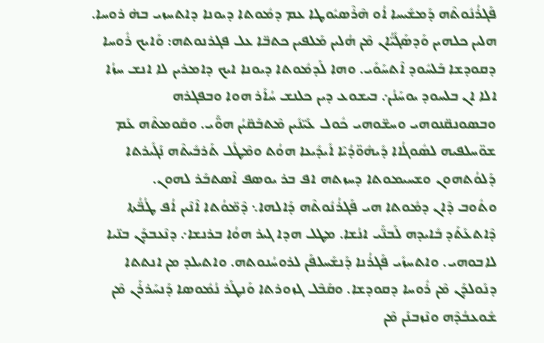ܦܰܓܪܳܢܽܘܬܶܗ ܕܰܡܫܺܝܚܐ ܐܳܘ ܗܶܪܶܣܝܽܘܛܐ ܥܡ ܕܡܽܘܬܐ ܕܝܘܢܐ ܕܐܬܚܙܝ ܒܗ̇ ܪܘܚܐ. ܗܠܝܢ ܟܠܗܝܢ ܘܰܕܣܰܓܺܝ̈ܳܐܢ ܡܶܢ ܗܳܠܝܢ ܡܰܠܦܝܢ ܟܬܒ̈ܐ ܥܠ ܦܓܪܢܘܬܗ: ܘܰܐܝܟ ܪܽܘܚܐ ܕܩܘܕܫܐ ܒܰܠܚܽܘܕ ܐܶܬܚܰܘܺܝ. ܘܗܐ ܠܰܕܡܽܘܬܐ ܕܝܘܢܐ ܐܝܟ ܕܐܡܪܝܢ ܠܐ ܐܢܫ ܚܙܳܐ ܐܠܐ ܐܢ ܒܠܚܘܕ ܝܘܚܰܢܳܢ܇ ܒܝܫܘܥ ܕܝܢ ܟܠܢܫ ܚܳܐܰܪ ܗܘܐ ܘܒܦܓܪܗ ܘܒܣܘܢܩ̈ܢܘܗܝ ܘܚܫ̈ܘܗܝ ܟܽܘܠ ܥܰܝ̈ܢܺܝܢ ܡܶܬܒܰܩ̈ܝܳܢ ܗܘ̈ܰܝ. ܘܩܰܘܡܬܶܗ ܥܰܡ ܫܘ̈ܚܠܦܝܗ ܠܣܽܘܓܳܐܐ ܕܺܝܗܽܘ̈ܕܳܝܶܐ ܐܺܝܕܺܝܥܐ ܗܘܳܬ ܘܡܶܛܽܠ ܬܰܪܒܺܝܬܶܗ ܢܰܓܺܝܪܬܐ ܕܰܠܘܳܬܗܘܢ ܘܫܚܝܡܘܬܐ ܕܚܙܬܗ ܐܦ ܒܪ ܝܘܣܦ ܐܶܣܬܒܰܪ ܠܗܘܢ.
ܘܬܽܘܒ ܕܶܐܢ ܕܡܽܘܬܐ ܗܝ ܦܰܓܪܳܢܽܘܬܶܗ ܕܰܐܠܗܐ܆ ܕܶܡ̈ܘܳܬܐ ܐܶܢܶܝܢ ܐܳܦ ܛܳܒ̈ܳܬܐ ܕܶܐܬܥܰܬܰܕ ܒܺܐܝܕܗ ܠܰܒܢ̈ܰܝ ܐܢܳܫܐ. ܡܛܠ ܗܕܐ ܓܝܪ ܗܘܳܐ ܒܪܢܫܐ܇ ܕܢܶܥܒܕܰܢ ܒܢ̈ܝܐ ܠܐܒܘܗܝ. ܘܐܬܚܙܺܝ ܦܰܓܪܳܢܐ ܕܰܢܫܰܚܠܦܰܢ ܠܪܘܚܳܢܘܬܗ. ܘܐܬܝܠܕ ܡܢ ܐܢܬܬܐ ܕܢܰܘܠܕܰܢ ܡܶܢ ܪܽܘܚܐ ܕܩܘܕܫܐ. ܘܩܰܒܶܠ ܓܙܘܪܬܐ ܘܰܢܛܰܪ ܢܳܡܽܘܣܐ ܕܰܢܚܰܪܪܰܢ ܡܶܢ ܫܽܘܥܒܳܕܶܗ ܘܢܶܙܒܢܰܢ ܡܶܢ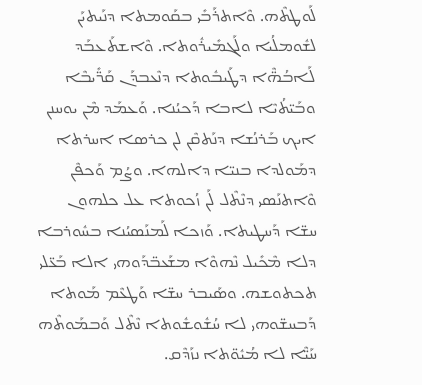ܠܰܘܛܬܶܗ. ܘܶܐܬܪܰܒܺܝ ܒܩܰܘܡܬܐ ܕܢܰܝܬܝܰܢ ܠܫܽܘܡܠܳܝܐ ܘܠܰܓܡܺܝܪܽܘܬܐ. ܘܶܐܫܬܰܥܒܰܕ ܠܰܐܒܳܗ̈ܶܐ ܕܛܰܝܒܽܘܬܐ ܕܢܶܥܒܕܰܢ ܩܰܖ̈ܺܝܒܶܐ ܘܒܰܝ̈ܬܳܝܶܐ ܠܐܒܐ ܕܰܟܝܳܢܐ. ܘܰܥܡܰܕ ܡܶܢ ܝܘܚܢܢ ܐܝܟ ܒܰܪܢܳܫܐ ܕܢܰܬܩܶܢ ܠܢ ܟܪܣܐ ܐܚܪܬܐ ܕܡܰܘܠܕܐ ܒܢܝ̈ܐ ܕܐܠܗܐ. ܘܨܳܡ ܘܰܟܦܶܢ ܘܶܐܬܢܰܣܝ ܕܢܶܬܶܠ ܠܰܢ ܙܳܟܘܬܐ ܥܠ ܟܠܗܘܢ ܚܫ̈ܐ ܕܰܚܛܝܬܐ. ܘܰܙܟܐ ܠܰܡܢܰܣܝܳܢܐ ܒܚܽܘܪܒܐ ܕܠܐ ܡܶܟܺܝܠ ܢܶܗܘܶܐ ܡܫܰܥܒ̈ܕܰܘܗܝ ܐܠܐ ܒܰܥ̈ܠܝ ܬܟܬܘܫܗ. ܘܣܰܝܒܪ ܚܫ̈ܐ ܘܰܛܥܶܡ ܡܰܘܬܐ ܕܰܒܚܫ̈ܘܗܝ ܠܐ ܚܳܫܽܘܫܽܘܬܐ ܢܶܬܶܠ ܘܰܒܡܰܘܬܶܗ ܚܰܝ̈ܶܐ ܠܐ ܡܳܝܽܘ̈ܬܐ ܢܙܰܕܶܩ.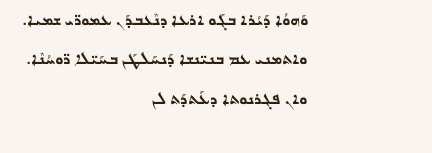ܘܰܗܘܳܐ ܕܰܝܳܪܐ ܒܓܰܘ ܐܪܥܐ ܕܢܶܥܒܕܰܢ ܥܡܘܖ̈ܝ ܫܡܝܐ. ܘܐܬܡܢܝ ܥܡ ܒܢܝ̈ܢܫܐ ܕܰܢܚܰܠܛܰܢ ܒܚܰܝ̈ܠܐ ܖ̈ܘܚܳܢܶܐ. ܘܐܢ ܦܓܪܢܘܬܐ ܕܥܰܬܕܰܬ ܠܢ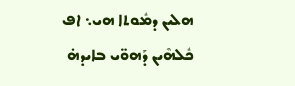ܗܠܝܢ ܕܡܽܘܬܐ ܗܝ܆ ܐܦ ܟܽܠܗܶܝܢ ܕܰܗܘ̈ܝ ܒܐܝܕܗ̇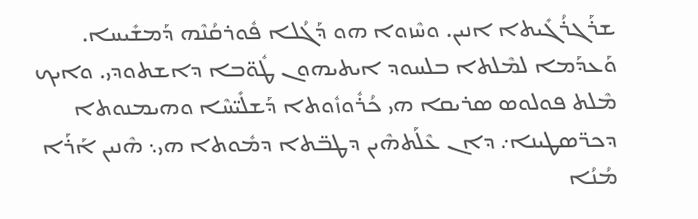ܫܪܰܓܪܳܓܺܝܬܐ ܐܢܝܢ. ܘܚܶܙܘܐ ܗܘ ܕܰܓܳܠܐ ܦܽܘܪܩܳܢܶܗ ܕܰܡܫܺܝܚܐ. ܘܰܥܕܰܡܐ ܠܡܶܠܬܐ ܒܠܚܘܕ ܐܝܬܝܗܘܢ ܛܽܘ̈ܒܐ ܕܐܫܬܘܕܝ. ܘܐܝܟ ܡܶܠܬ ܦܘܠܘܣ ܣܪܝܩܐ ܗܝ ܟܳܪܽܘܙܽܘܬܐ ܕܰܫܠܺܝ̈ܚܶܐ ܘܗܝܡܢܘܬܐ ܕܟܖ̈ܣܛܝܢܐ܇ ܕܐܢ ܥܶܠܰܬܗܶܝܢ ܕܛܒ̈ܬܐ ܕܡܽܘܬܐ ܗܝ܆ ܗܶܢܝܢ ܐܰܪܰܐ ܡܳܢܳܐ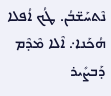ܢܶܬܚܰܫ̈ܒܳܢ. ܛܳܟ ܐܳܦܠܐ ܗܳܟܰܢܐ܇ ܐܶܠܐ ܡܶܕܶܡ ܕܰܒܨܺܝܪ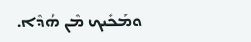ܘܡܰܟܺܝܟ ܡܶܢ ܗܳܕܶܐ.